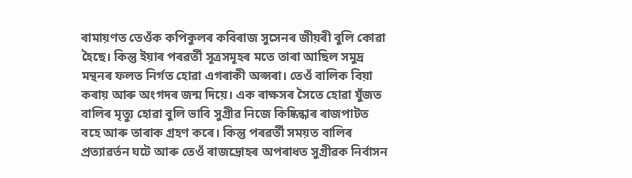ৰামায়ণত তেওঁক কপিকুলৰ কবিৰাজ সুসেনৰ জীয়ৰী বুলি কোৱা হৈছে। কিন্তু ইয়াৰ পৰৱৰ্তী সূত্ৰসমূহৰ মতে তাৰা আছিল সমুদ্ৰ মন্থনৰ ফলত নিৰ্গত হোৱা এগৰাকী অপ্সৰা। তেওঁ বালিক বিয়া কৰায় আৰু অংগদৰ জন্ম দিয়ে। এক ৰাক্ষসৰ সৈতে হোৱা যুঁজত বালিৰ মৃত্যু হোৱা বুলি ভাবি সুগ্ৰীৱ নিজে কিষ্কিন্ধাৰ ৰাজপাটত বহে আৰু তাৰাক গ্ৰহণ কৰে। কিন্তু পৰৱৰ্তী সময়ত বালিৰ প্ৰত্যাৱৰ্তন ঘটে আৰু তেওঁ ৰাজদ্ৰোহৰ অপৰাধত সুগ্ৰীৱক নিৰ্বাসন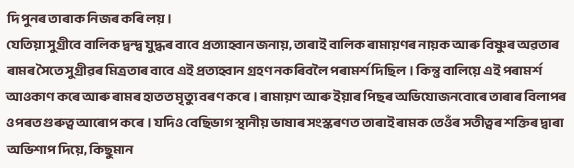দি পুনৰ তাৰাক নিজৰ কৰি লয়।
যেতিয়া সুগ্ৰীবে বালিক দ্বন্দ্ব যুদ্ধৰ বাবে প্ৰত্যাহ্বান জনায়, তাৰাই বালিক ৰামায়ণৰ নায়ক আৰু বিষ্ণুৰ অৱতাৰ ৰামৰ সৈতে সুগ্ৰীৱৰ মিত্ৰতাৰ বাবে এই প্ৰত্যহ্বান গ্ৰহণ নকৰিবলৈ পৰামৰ্শ দিছিল। কিন্তু বালিয়ে এই পৰামৰ্শ আওকাণ কৰে আৰু ৰামৰ হাতত মৃত্যু বৰণ কৰে। ৰামায়ণ আৰু ইয়াৰ পিছৰ অভিযোজনবোৰে তাৰাৰ বিলাপৰ ওপৰত গুৰুত্ব আৰোপ কৰে। যদিও বেছিভাগ স্থানীয় ভাষাৰ সংস্কৰণত তাৰাই ৰামক তেওঁৰ সতীত্বৰ শক্তিৰ দ্বাৰা অভিশাপ দিয়ে, কিছুমান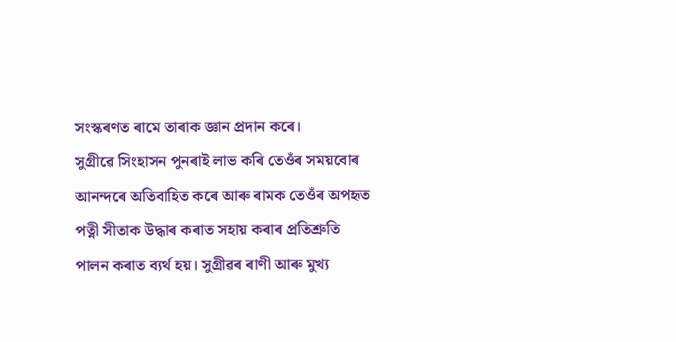সংস্কৰণত ৰামে তাৰাক জ্ঞান প্ৰদান কৰে।
সুগ্ৰীৱে সিংহাসন পুনৰাই লাভ কৰি তেওঁৰ সময়বোৰ আনন্দৰে অতিবাহিত কৰে আৰু ৰামক তেওঁৰ অপহৃত পত্নী সীতাক উদ্ধাৰ কৰাত সহায় কৰাৰ প্ৰতিশ্ৰুতি পালন কৰাত ব্যৰ্থ হয়। সুগ্ৰীৱৰ ৰাণী আৰু মুখ্য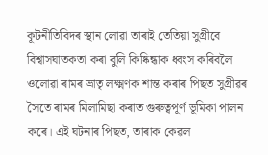কূটনীতিবিদৰ স্থান লোৱা তাৰাই তেতিয়া সুগ্ৰীবে বিশ্বাসঘাতকতা কৰা বুলি কিষ্কিন্ধাক ধ্বংস কৰিবলৈ ওলোৱা ৰামৰ ভ্ৰাতৃ লক্ষ্মণক শান্ত কৰাৰ পিছত সুগ্ৰীৱৰ সৈতে ৰামৰ মিলামিছা কৰাত গুৰুত্বপূৰ্ণ ভূমিকা পালন কৰে। এই ঘটনাৰ পিছত, তাৰাক কেৱল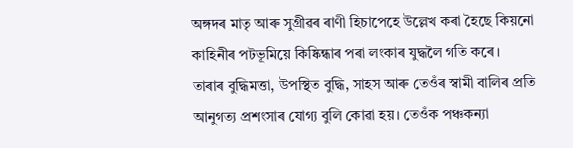অঙ্গদৰ মাতৃ আৰু সুগ্ৰীৱৰ ৰাণী হিচাপেহে উল্লেখ কৰা হৈছে কিয়নো কাহিনীৰ পটভূমিয়ে কিষ্কিন্ধাৰ পৰা লংকাৰ যুদ্ধলৈ গতি কৰে।
তাৰাৰ বুদ্ধিমত্তা, উপস্থিত বুদ্ধি, সাহস আৰু তেওঁৰ স্বামী বালিৰ প্ৰতি আনুগত্য প্ৰশংসাৰ যোগ্য বুলি কোৱা হয়। তেওঁক পঞ্চকন্যা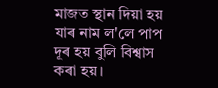মাজত স্থান দিয়া হয় যাৰ নাম ল'লে পাপ দূৰ হয় বুলি বিশ্বাস কৰা হয়।